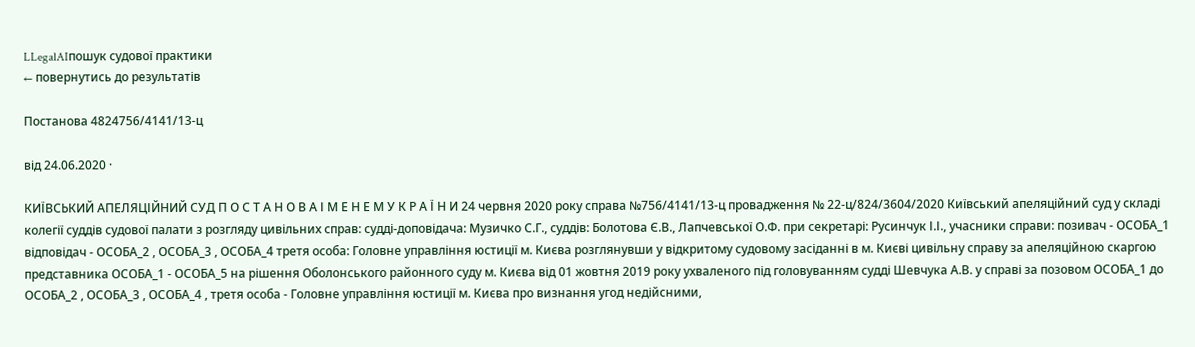LLegalAIпошук судової практики
← повернутись до результатів

Постанова 4824756/4141/13-ц

від 24.06.2020 ·

КИЇВСЬКИЙ АПЕЛЯЦІЙНИЙ СУД П О С Т А Н О В А І М Е Н Е М У К Р А Ї Н И 24 червня 2020 року справа №756/4141/13-ц провадження № 22-ц/824/3604/2020 Київський апеляційний суд у складі колегії суддів судової палати з розгляду цивільних справ: судді-доповідача: Музичко С.Г., суддів: Болотова Є.В., Лапчевської О.Ф. при секретарі: Русинчук І.І., учасники справи: позивач - ОСОБА_1 відповідач - ОСОБА_2 , ОСОБА_3 , ОСОБА_4 третя особа: Головне управління юстиції м. Києва розглянувши у відкритому судовому засіданні в м. Києві цивільну справу за апеляційною скаргою представника ОСОБА_1 - ОСОБА_5 на рішення Оболонського районного суду м. Києва від 01 жовтня 2019 року ухваленого під головуванням судді Шевчука А.В. у справі за позовом ОСОБА_1 до ОСОБА_2 , ОСОБА_3 , ОСОБА_4 , третя особа - Головне управління юстиції м. Києва про визнання угод недійсними,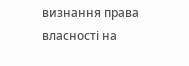визнання права власності на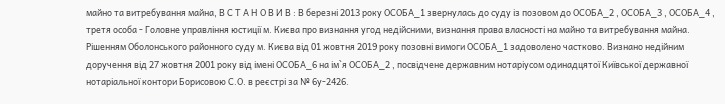майно та витребування майна, В С Т А Н О В И В : В березні 2013 року ОСОБА_1 звернулась до суду із позовом до ОСОБА_2 , ОСОБА_3 , ОСОБА_4 , третя особа - Головне управління юстиції м. Києва про визнання угод недійсними, визнання права власності на майно та витребування майна. Рішенням Оболонського районного суду м. Києва від 01 жовтня 2019 року позовні вимоги ОСОБА_1 задоволено частково. Визнано недійним доручення від 27 жовтня 2001 року від імені ОСОБА_6 на ім`я ОСОБА_2 , посвідчене державним нотаріусом одинадцятої Київської державної нотаріальної контори Борисовою С.О. в реєстрі за № 6у-2426.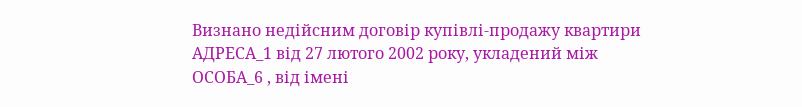Визнано недійсним договір купівлі-продажу квартири АДРЕСА_1 від 27 лютого 2002 року, укладений між ОСОБА_6 , від імені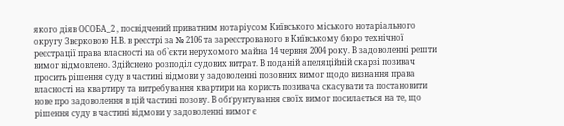якого діяв ОСОБА_2 , посвідчений приватним нотаріусом Київського міського нотаріального округу Звєрковою Н.В. в реєстрі за № 2106 та зареєстрованого в Київському бюро технічної реєстрації права власності на об`єкти нерухомого майна 14 червня 2004 року. В задоволенні решти вимог відмовлено. Здійснено розподіл судових витрат. В поданій апеляційній скарзі позивач просить рішення суду в частині відмови у задоволенні позовних вимог щодо визнання права власності на квартиру та витребування квартири на користь позивача скасувати та постановити нове про задоволення в цій частині позову. В обґрунтування своїх вимог посилається на те, що рішення суду в частині відмови у задоволенні вимог є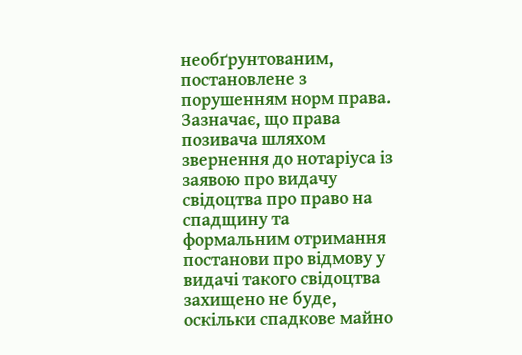необґрунтованим, постановлене з порушенням норм права. Зазначає, що права позивача шляхом звернення до нотаріуса із заявою про видачу свідоцтва про право на спадщину та формальним отримання постанови про відмову у видачі такого свідоцтва захищено не буде, оскільки спадкове майно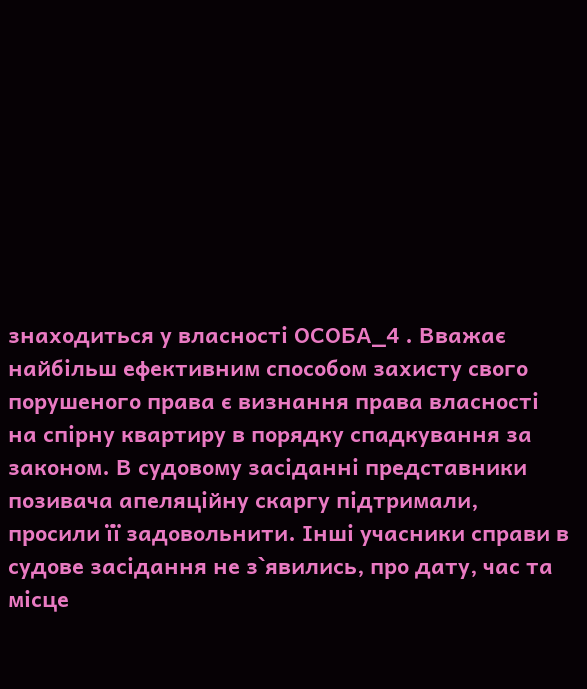знаходиться у власності ОСОБА_4 . Вважає найбільш ефективним способом захисту свого порушеного права є визнання права власності на спірну квартиру в порядку спадкування за законом. В судовому засіданні представники позивача апеляційну скаргу підтримали, просили її задовольнити. Інші учасники справи в судове засідання не з`явились, про дату, час та місце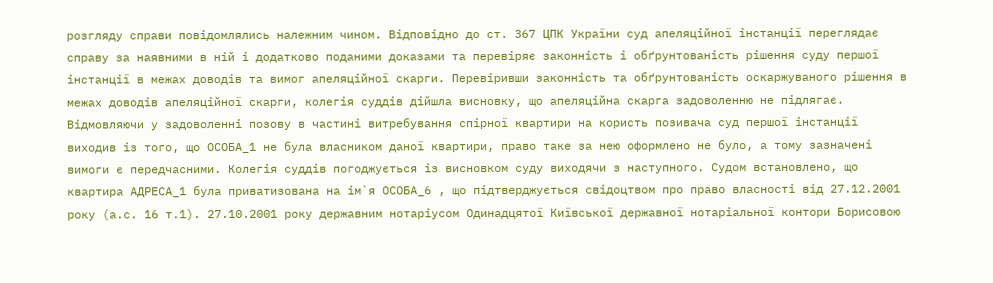розгляду справи повідомлялись належним чином. Відповідно до ст. 367 ЦПК України суд апеляційної інстанції переглядає справу за наявними в ній і додатково поданими доказами та перевіряє законність і обґрунтованість рішення суду першої інстанції в межах доводів та вимог апеляційної скарги. Перевіривши законність та обґрунтованість оскаржуваного рішення в межах доводів апеляційної скарги, колегія суддів дійшла висновку, що апеляційна скарга задоволенню не підлягає. Відмовляючи у задоволенні позову в частині витребування спірної квартири на користь позивача суд першої інстанції виходив із того, що ОСОБА_1 не була власником даної квартири, право таке за нею оформлено не було, а тому зазначені вимоги є передчасними. Колегія суддів погоджується із висновком суду виходячи з наступного. Судом встановлено, що квартира АДРЕСА_1 була приватизована на ім`я ОСОБА_6 , що підтверджується свідоцтвом про право власності від 27.12.2001 року (а.с. 16 т.1). 27.10.2001 року державним нотаріусом Одинадцятої Київської державної нотаріальної контори Борисовою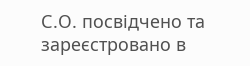С.О. посвідчено та зареєстровано в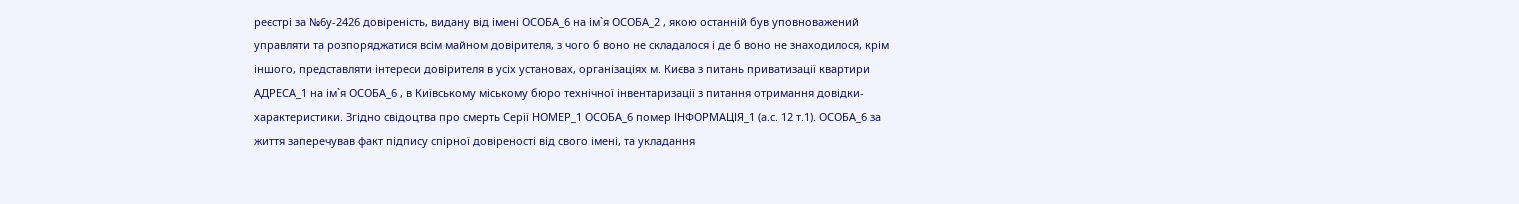реєстрі за №6у-2426 довіреність, видану від імені ОСОБА_6 на ім`я ОСОБА_2 , якою останній був уповноважений управляти та розпоряджатися всім майном довірителя, з чого б воно не складалося і де б воно не знаходилося, крім іншого, представляти інтереси довірителя в усіх установах, організаціях м. Києва з питань приватизації квартири АДРЕСА_1 на ім`я ОСОБА_6 , в Київському міському бюро технічної інвентаризації з питання отримання довідки-характеристики. Згідно свідоцтва про смерть Серії НОМЕР_1 ОСОБА_6 помер ІНФОРМАЦІЯ_1 (а.с. 12 т.1). ОСОБА_6 за життя заперечував факт підпису спірної довіреності від свого імені, та укладання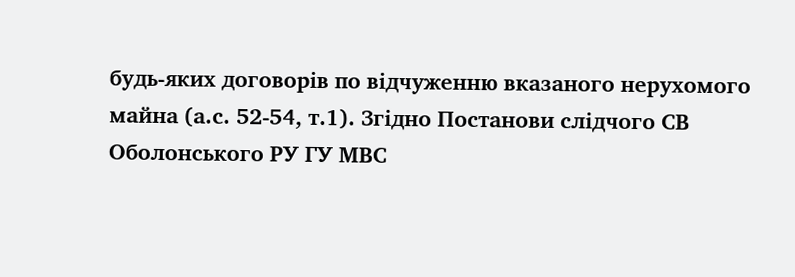будь-яких договорів по відчуженню вказаного нерухомого майна (а.с. 52-54, т.1). Згідно Постанови слідчого СВ Оболонського РУ ГУ МВС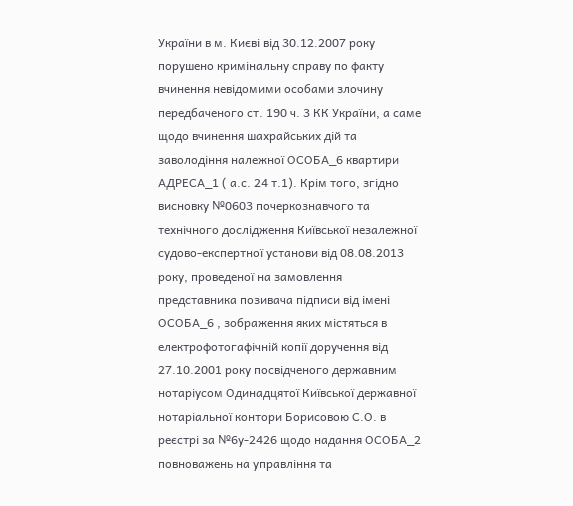України в м. Києві від 30.12.2007 року порушено кримінальну справу по факту вчинення невідомими особами злочину передбаченого ст. 190 ч. 3 КК України, а саме щодо вчинення шахрайських дій та заволодіння належної ОСОБА_6 квартири АДРЕСА_1 ( а.с. 24 т.1). Крім того, згідно висновку №0603 почеркознавчого та технічного дослідження Київської незалежної судово-експертної установи від 08.08.2013 року, проведеної на замовлення представника позивача підписи від імені ОСОБА_6 , зображення яких містяться в електрофотогафічній копії доручення від 27.10.2001 року посвідченого державним нотаріусом Одинадцятої Київської державної нотаріальної контори Борисовою С.О. в реєстрі за №6у-2426 щодо надання ОСОБА_2 повноважень на управління та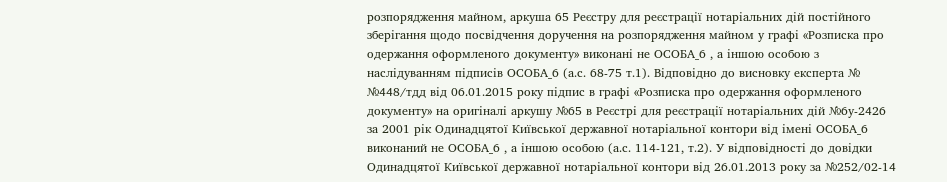розпорядження майном, аркуша 65 Реєстру для реєстрації нотаріальних дій постійного зберігання щодо посвідчення доручення на розпорядження майном у графі «Розписка про одержання оформленого документу» виконані не ОСОБА_6 , а іншою особою з наслідуванням підписів ОСОБА_6 (а.с. 68-75 т.1). Відповідно до висновку експерта № №448/тдд від 06.01.2015 року підпис в графі «Розписка про одержання оформленого документу» на оригіналі аркушу №65 в Реєстрі для реєстрації нотаріальних дій №6у-2426 за 2001 рік Одинадцятої Київської державної нотаріальної контори від імені ОСОБА_6 виконаний не ОСОБА_6 , а іншою особою (а.с. 114-121, т.2). У відповідності до довідки Одинадцятої Київської державної нотаріальної контори від 26.01.2013 року за №252/02-14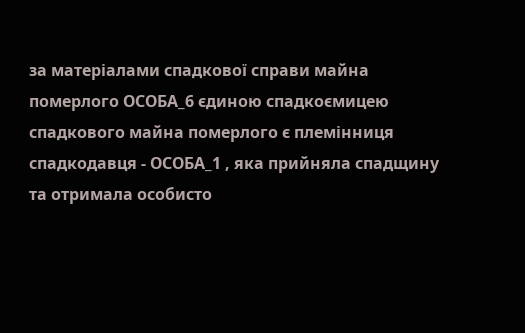за матеріалами спадкової справи майна померлого ОСОБА_6 єдиною спадкоємицею спадкового майна померлого є племінниця спадкодавця - ОСОБА_1 , яка прийняла спадщину та отримала особисто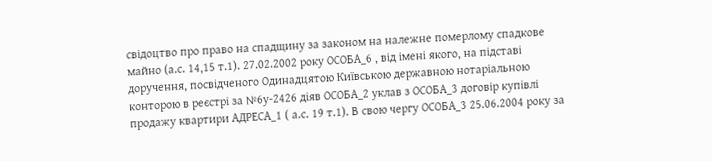свідоцтво про право на спадщину за законом на належне померлому спадкове майно (а.с. 14,15 т.1). 27.02.2002 року ОСОБА_6 , від імені якого, на підставі доручення, посвідченого Одинадцятою Київською державною нотаріальною конторою в реєстрі за №6у-2426 діяв ОСОБА_2 уклав з ОСОБА_3 договір купівлі продажу квартири АДРЕСА_1 ( а.с. 19 т.1). В свою чергу ОСОБА_3 25.06.2004 року за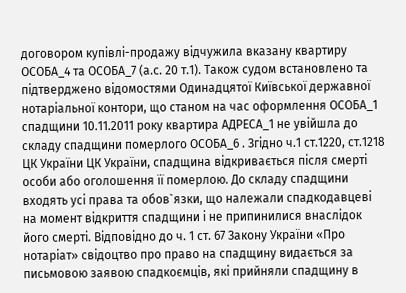договором купівлі-продажу відчужила вказану квартиру ОСОБА_4 та ОСОБА_7 (а.с. 20 т.1). Також судом встановлено та підтверджено відомостями Одинадцятої Київської державної нотаріальної контори, що станом на час оформлення ОСОБА_1 спадщини 10.11.2011 року квартира АДРЕСА_1 не увійшла до складу спадщини померлого ОСОБА_6 . Згідно ч.1 ст.1220, ст.1218 ЦК України ЦК України, спадщина відкривається після смерті особи або оголошення її померлою. До складу спадщини входять усі права та обов`язки, що належали спадкодавцеві на момент відкриття спадщини і не припинилися внаслідок його смерті. Відповідно до ч. 1 ст. 67 Закону України «Про нотаріат» свідоцтво про право на спадщину видається за письмовою заявою спадкоємців, які прийняли спадщину в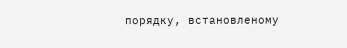порядку, встановленому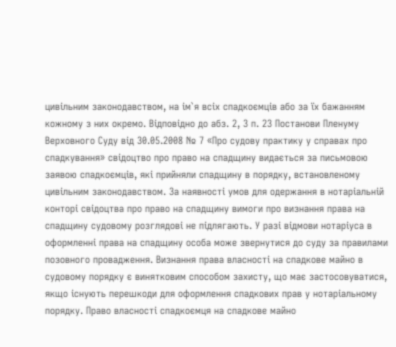цивільним законодавством, на ім`я всіх спадкоємців або за їх бажанням кожному з них окремо. Відповідно до абз. 2, 3 п. 23 Постанови Пленуму Верховного Суду від 30.05.2008 № 7 «Про судову практику у справах про спадкування» свідоцтво про право на спадщину видається за письмовою заявою спадкоємців, які прийняли спадщину в порядку, встановленому цивільним законодавством. За наявності умов для одержання в нотаріальній конторі свідоцтва про право на спадщину вимоги про визнання права на спадщину судовому розглядові не підлягають. У разі відмови нотаріуса в оформленні права на спадщину особа може звернутися до суду за правилами позовного провадження. Визнання права власності на спадкове майно в судовому порядку є винятковим способом захисту, що має застосовуватися, якщо існують перешкоди для оформлення спадкових прав у нотаріальному порядку. Право власності спадкоємця на спадкове майно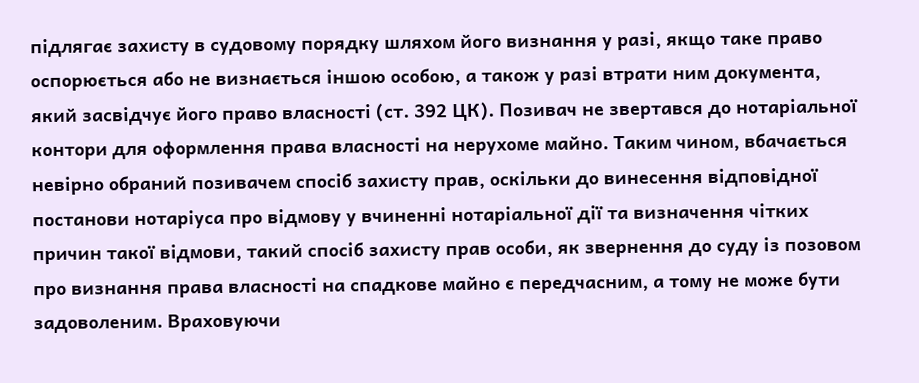підлягає захисту в судовому порядку шляхом його визнання у разі, якщо таке право оспорюється або не визнається іншою особою, а також у разі втрати ним документа, який засвідчує його право власності (ст. 392 ЦК). Позивач не звертався до нотаріальної контори для оформлення права власності на нерухоме майно. Таким чином, вбачається невірно обраний позивачем спосіб захисту прав, оскільки до винесення відповідної постанови нотаріуса про відмову у вчиненні нотаріальної дії та визначення чітких причин такої відмови, такий спосіб захисту прав особи, як звернення до суду із позовом про визнання права власності на спадкове майно є передчасним, а тому не може бути задоволеним. Враховуючи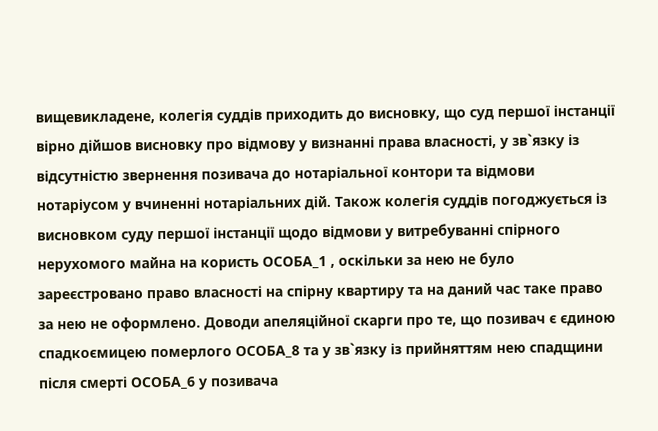вищевикладене, колегія суддів приходить до висновку, що суд першої інстанції вірно дійшов висновку про відмову у визнанні права власності, у зв`язку із відсутністю звернення позивача до нотаріальної контори та відмови нотаріусом у вчиненні нотаріальних дій. Також колегія суддів погоджується із висновком суду першої інстанції щодо відмови у витребуванні спірного нерухомого майна на користь ОСОБА_1 , оскільки за нею не було зареєстровано право власності на спірну квартиру та на даний час таке право за нею не оформлено. Доводи апеляційної скарги про те, що позивач є єдиною спадкоємицею померлого ОСОБА_8 та у зв`язку із прийняттям нею спадщини після смерті ОСОБА_6 у позивача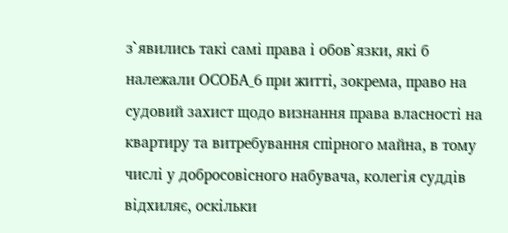з`явились такі самі права і обов`язки, які б належали ОСОБА_6 при житті, зокрема, право на судовий захист щодо визнання права власності на квартиру та витребування спірного майна, в тому числі у добросовісного набувача, колегія суддів відхиляє, оскільки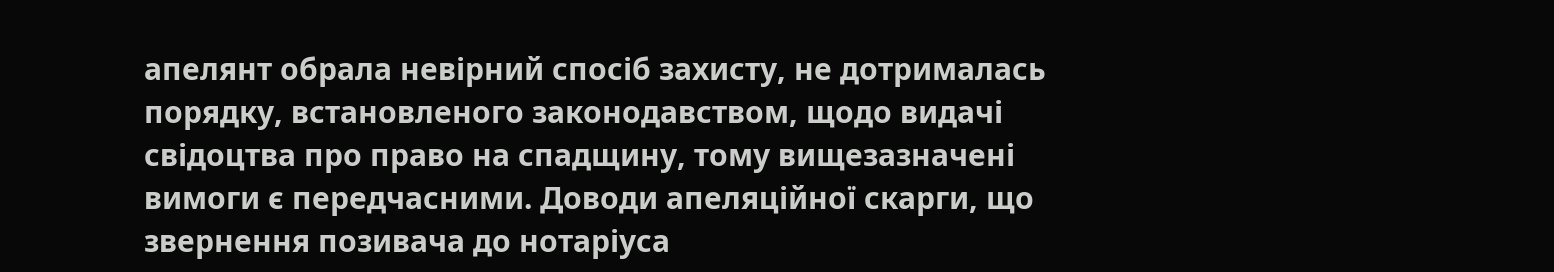апелянт обрала невірний спосіб захисту, не дотрималась порядку, встановленого законодавством, щодо видачі свідоцтва про право на спадщину, тому вищезазначені вимоги є передчасними. Доводи апеляційної скарги, що звернення позивача до нотаріуса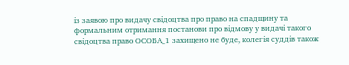із заявою про видачу свідоцтва про право на спадщину та формальним отримання постанови про відмову у видачі такого свідоцтва право ОСОБА_1 захищено не буде, колегія суддів також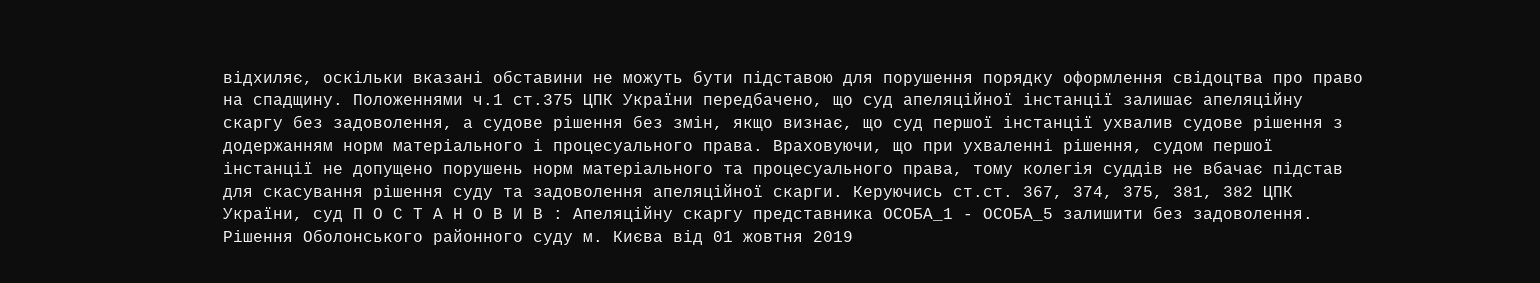відхиляє, оскільки вказані обставини не можуть бути підставою для порушення порядку оформлення свідоцтва про право на спадщину. Положеннями ч.1 ст.375 ЦПК України передбачено, що суд апеляційної інстанції залишає апеляційну скаргу без задоволення, а судове рішення без змін, якщо визнає, що суд першої інстанції ухвалив судове рішення з додержанням норм матеріального і процесуального права. Враховуючи, що при ухваленні рішення, судом першої інстанції не допущено порушень норм матеріального та процесуального права, тому колегія суддів не вбачає підстав для скасування рішення суду та задоволення апеляційної скарги. Керуючись ст.ст. 367, 374, 375, 381, 382 ЦПК України, суд П О С Т А Н О В И В : Апеляційну скаргу представника ОСОБА_1 - ОСОБА_5 залишити без задоволення. Рішення Оболонського районного суду м. Києва від 01 жовтня 2019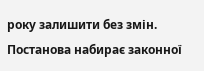року залишити без змін. Постанова набирає законної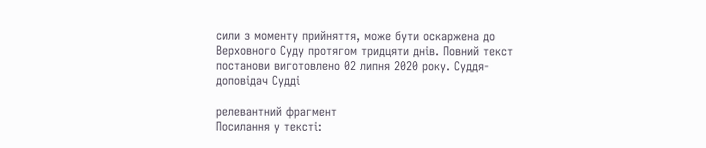сили з моменту прийняття, може бути оскаржена до Верховного Суду протягом тридцяти днів. Повний текст постанови виготовлено 02 липня 2020 року. Суддя-доповідач Судді

релевантний фрагмент
Посилання у тексті: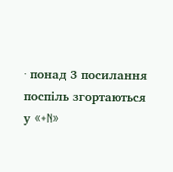· понад 3 посилання поспіль згортаються у «+N»